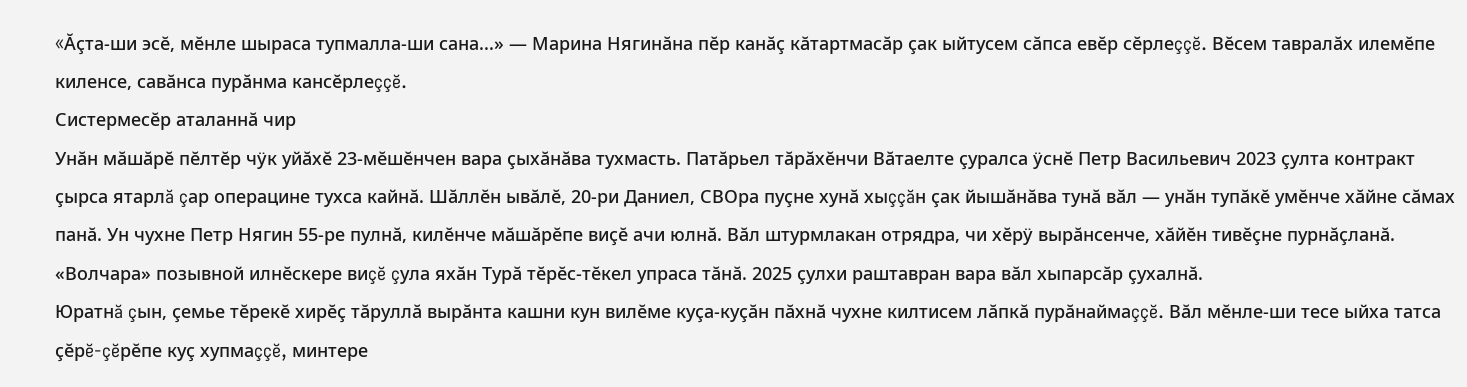«Ăçта-ши эсĕ, мĕнле шыраса тупмалла-ши сана...» — Марина Нягинăна пĕр канăç кăтартмасăр çак ыйтусем сăпса евĕр сĕрлеççĕ. Вĕсем тавралăх илемĕпе киленсе, савăнса пурăнма кансĕрлеççĕ.
Систермесĕр аталаннă чир
Унăн мăшăрĕ пĕлтĕр чÿк уйăхĕ 23-мĕшĕнчен вара çыхăнăва тухмасть. Патăрьел тăрăхĕнчи Вăтаелте çуралса ÿснĕ Петр Васильевич 2023 çулта контракт çырса ятарлă çар операцине тухса кайнă. Шăллĕн ывăлĕ, 20-ри Даниел, СВОра пуçне хунă хыççăн çак йышăнăва тунă вăл — унăн тупăкĕ умĕнче хăйне сăмах панă. Ун чухне Петр Нягин 55-ре пулнă, килĕнче мăшăрĕпе виçĕ ачи юлнă. Вăл штурмлакан отрядра, чи хĕрÿ вырăнсенче, хăйĕн тивĕçне пурнăçланă. «Волчара» позывной илнĕскере виçĕ çула яхăн Турă тĕрĕс-тĕкел упраса тăнă. 2025 çулхи раштавран вара вăл хыпарсăр çухалнă.
Юратнă çын, çемье тĕрекĕ хирĕç тăруллă вырăнта кашни кун вилĕме куçа-куçăн пăхнă чухне килтисем лăпкă пурăнаймаççĕ. Вăл мĕнле-ши тесе ыйха татса çĕрĕ-çĕрĕпе куç хупмаççĕ, минтере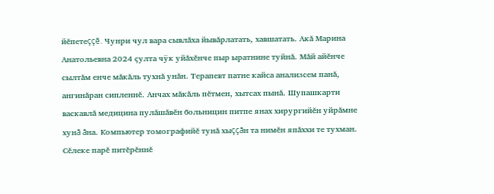йĕпетеççĕ. Чунри чул вара сывлăха йывăрлатать, хавшатать. Акă Марина Анатольевна 2024 çулта чÿк уйăхĕнче пыр ыратнине туйнă. Мăй айĕнче сылтăм енче мăкăль тухнă унăн. Терапевт патне кайса анализсем панă, ангинăран сипленнĕ. Анчах мăкăль пĕтмен, хытсах пынă. Шупашкарти васкавлă медицина пулăшăвĕн больницин питпе янах хирургийĕн уйрăмне хунă ăна. Компьютер томографийĕ тунă хыççăн та нимĕн япăххи те тухман. Сĕлеке парĕ питĕрĕннĕ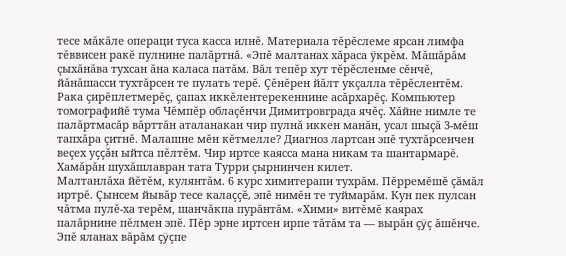тесе мăкăле операци туса касса илнĕ. Материала тĕрĕслеме ярсан лимфа тĕввисен ракĕ пулнине палăртнă. «Эпĕ малтанах хăраса ÿкрĕм. Мăшăрăм çыхăнăва тухсан ăна каласа патăм. Вăл тепĕр хут тĕрĕсленме сĕнчĕ, йăнăшасси тухтăрсен те пулать терĕ. Çĕнĕрен йăлт укçалла тĕрĕслентĕм. Рака çирĕплетмерĕç, çапах иккĕлентерекеннине асăрхарĕç. Компьютер томографийĕ тума Чĕмпĕр облаçĕнчи Димитровграда ячĕç. Хăйне нимле те палăртмасăр вăрттăн аталанакан чир пулнă иккен манăн, усал шыçă 3-мĕш тапхăра çитнĕ. Малашне мĕн кĕтмелле? Диагноз лартсан эпĕ тухтăрсенчен веçех уççăн ыйтса пĕлтĕм. Чир иртсе каясса мана никам та шантармарĕ. Хамăрăн шухăшлавран тата Турри çырнинчен килет.
Малтанлăха йĕтĕм, кулянтăм. 6 курс химитерапи тухрăм. Пĕрремĕшĕ çăмăл иртрĕ. Çынсем йывăр тесе калаççĕ, эпĕ нимĕн те туймарăм. Кун пек пулсан чăтма пулĕ-ха терĕм, шанчăкпа пурăнтăм. «Хими» витĕмĕ каярах палăрнине пĕлмен эпĕ. Пĕр эрне иртсен ирпе тăтăм та — вырăн çÿç ăшĕнче. Эпĕ яланах вăрăм çÿçпе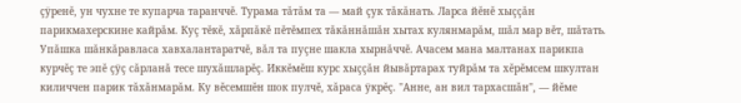çÿренĕ, ун чухне те купарча таранччĕ. Турама тăтăм та — май çук тăкăнать. Ларса йĕнĕ хыççăн парикмахерскине кайрăм. Куç тĕкĕ, хăрпăкĕ пĕтĕмпех тăкăннăшăн хытах кулянмарăм, шăл мар вĕт, шăтать. Упăшка шăнкăравласа хавхалантаратчĕ, вăл та пуçне шакла хырнăччĕ. Ачасем мана малтанах парикпа курчĕç те эпĕ çÿç сăрланă тесе шухăшларĕç. Иккĕмĕш курс хыççăн йывăртарах туйрăм та хĕрĕмсем шкултан киличчен парик тăхăнмарăм. Ку вĕсемшĕн шок пулчĕ, хăраса ÿкрĕç. "Анне, ан вил тархасшăн", — йĕме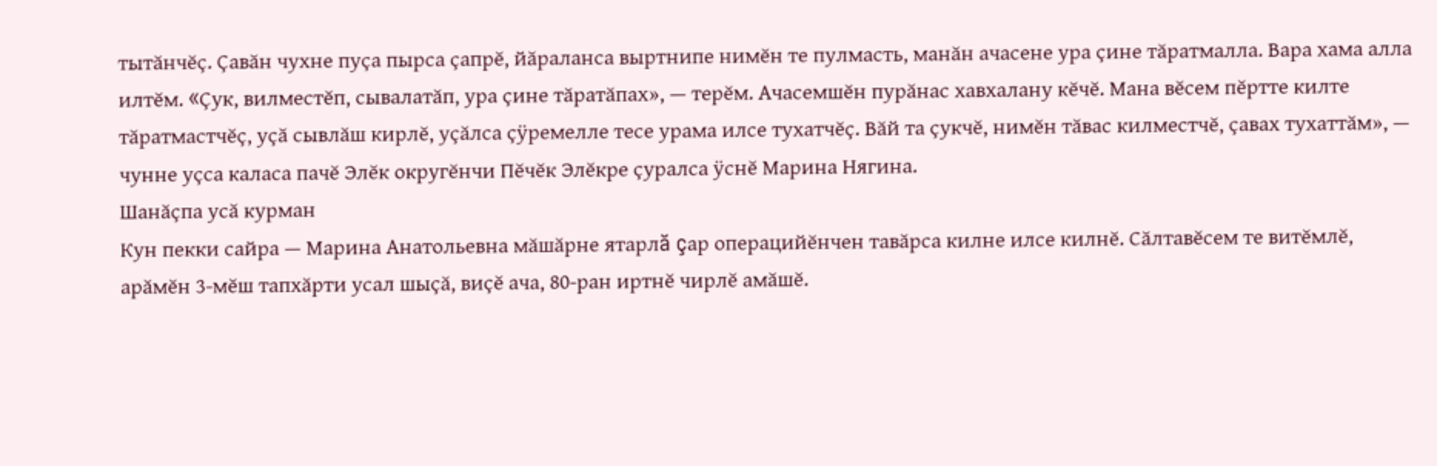тытăнчĕç. Çавăн чухне пуçа пырса çапрĕ, йăраланса выртнипе нимĕн те пулмасть, манăн ачасене ура çине тăратмалла. Вара хама алла илтĕм. «Çук, вилместĕп, сывалатăп, ура çине тăратăпах», — терĕм. Ачасемшĕн пурăнас хавхалану кĕчĕ. Мана вĕсем пĕртте килте тăратмастчĕç, уçă сывлăш кирлĕ, уçăлса çÿремелле тесе урама илсе тухатчĕç. Вăй та çукчĕ, нимĕн тăвас килместчĕ, çавах тухаттăм», — чунне уçса каласа пачĕ Элĕк округĕнчи Пĕчĕк Элĕкре çуралса ÿснĕ Марина Нягина.
Шанăçпа усă курман
Кун пекки сайра — Марина Анатольевна мăшăрне ятарлă çар операцийĕнчен тавăрса килне илсе килнĕ. Сăлтавĕсем те витĕмлĕ, арăмĕн 3-мĕш тапхăрти усал шыçă, виçĕ ача, 80-ран иртнĕ чирлĕ амăшĕ.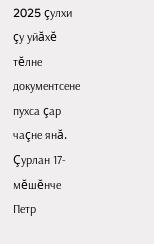2025 çулхи çу уйăхĕ тĕлне документсене пухса çар чаçне янă. Çурлан 17-мĕшĕнче Петр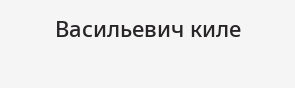Васильевич киле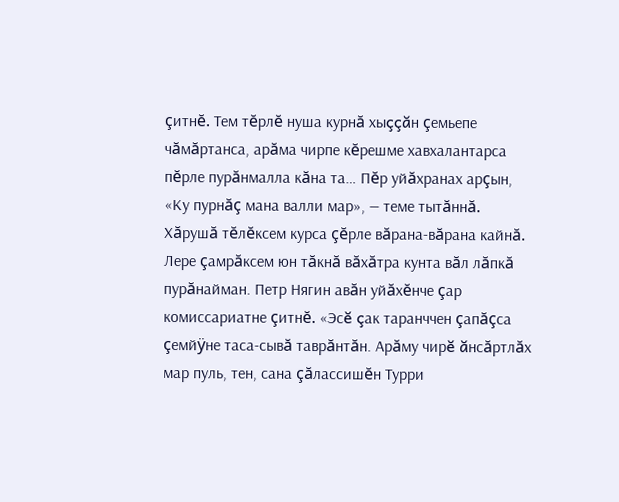çитнĕ. Тем тĕрлĕ нуша курнă хыççăн çемьепе чăмăртанса, арăма чирпе кĕрешме хавхалантарса пĕрле пурăнмалла кăна та… Пĕр уйăхранах арçын, «Ку пурнăç мана валли мар», — теме тытăннă. Хăрушă тĕлĕксем курса çĕрле вăрана-вăрана кайнă. Лере çамрăксем юн тăкнă вăхăтра кунта вăл лăпкă пурăнайман. Петр Нягин авăн уйăхĕнче çар комиссариатне çитнĕ. «Эсĕ çак таранччен çапăçса çемйÿне таса-сывă таврăнтăн. Арăму чирĕ ăнсăртлăх мар пуль, тен, сана çăлассишĕн Турри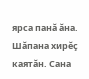ярса панă ăна. Шăпана хирĕç каятăн. Сана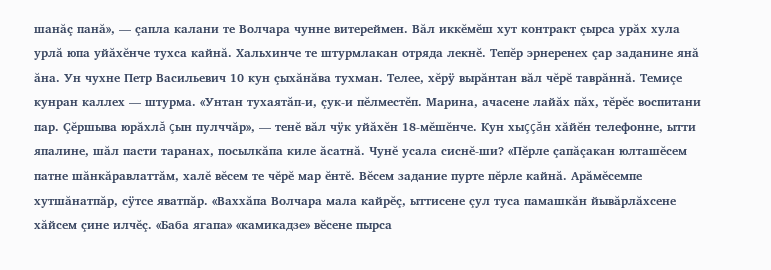шанăç панă», — çапла калани те Волчара чунне витереймен. Вăл иккĕмĕш хут контракт çырса урăх хула урлă юпа уйăхĕнче тухса кайнă. Хальхинче те штурмлакан отряда лекнĕ. Тепĕр эрнеренех çар заданине янă ăна. Ун чухне Петр Васильевич 10 кун çыхăнăва тухман. Телее, хĕрÿ вырăнтан вăл чĕрĕ таврăннă. Темиçе кунран каллех — штурма. «Унтан тухаятăп-и, çук-и пĕлместĕп. Марина, ачасене лайăх пăх, тĕрĕс воспитани пар. Çĕршыва юрăхлă çын пулччăр», — тенĕ вăл чÿк уйăхĕн 18-мĕшĕнче. Кун хыççăн хăйĕн телефонне, ытти япалине, шăл пасти таранах, посылкăпа киле ăсатнă. Чунĕ усала сиснĕ-ши? «Пĕрле çапăçакан юлташĕсем патне шăнкăравлаттăм, халĕ вĕсем те чĕрĕ мар ĕнтĕ. Вĕсем задание пурте пĕрле кайнă. Арăмĕсемпе хутшăнатпăр, сÿтсе яватпăр. «Ваххăпа Волчара мала кайрĕç, ыттисене çул туса памашкăн йывăрлăхсене хăйсем çине илчĕç. «Баба ягапа» «камикадзе» вĕсене пырса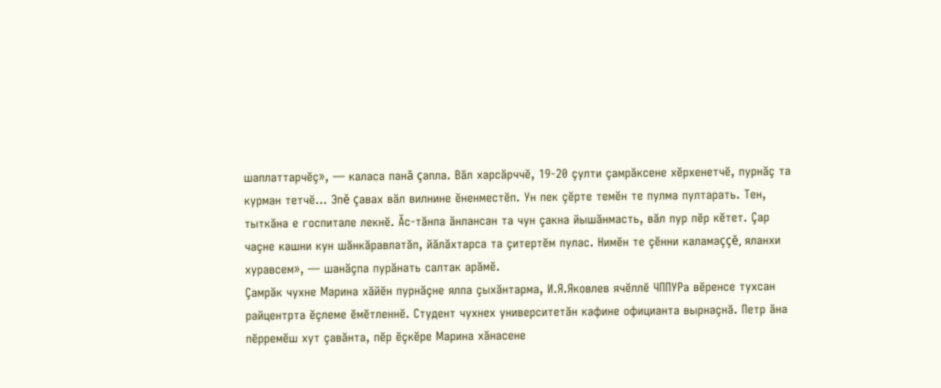шаплаттарчĕç», — каласа панă çапла. Вăл харсăрччĕ, 19-20 çулти çамрăксене хĕрхенетчĕ, пурнăç та курман тетчĕ... Эпĕ çавах вăл вилнине ĕненместĕп. Ун пек çĕрте темĕн те пулма пултарать. Тен, тыткăна е госпитале лекнĕ. Ăс-тăнпа ăнлансан та чун çакна йышăнмасть, вăл пур пĕр кĕтет. Çар чаçне кашни кун шăнкăравлатăп, йăлăхтарса та çитертĕм пулас. Нимĕн те çĕнни каламаççĕ, яланхи хуравсем», — шанăçпа пурăнать салтак арăмĕ.
Çамрăк чухне Марина хăйĕн пурнăçне ялпа çыхăнтарма, И.Я.Яковлев ячĕллĕ ЧППУРа вĕренсе тухсан райцентрта ĕçлеме ĕмĕтленнĕ. Студент чухнех университетăн кафине официанта вырнаçнă. Петр ăна пĕрремĕш хут çавăнта, пĕр ĕçкĕре Марина хăнасене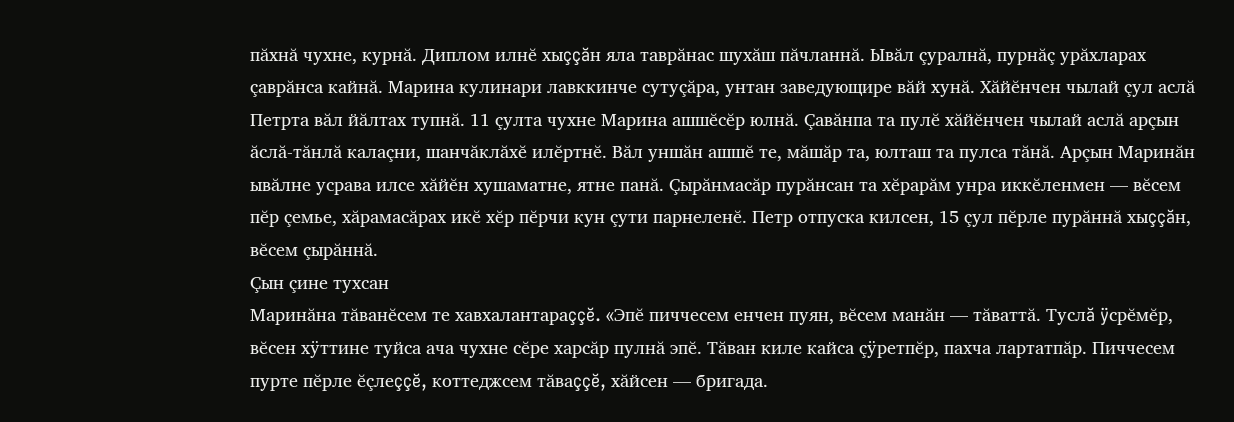пăхнă чухне, курнă. Диплом илнĕ хыççăн яла таврăнас шухăш пăчланнă. Ывăл çуралнă, пурнăç урăхларах çаврăнса кайнă. Марина кулинари лавккинче сутуçăра, унтан заведующире вăй хунă. Хăйĕнчен чылай çул аслă Петрта вăл йăлтах тупнă. 11 çулта чухне Марина ашшĕсĕр юлнă. Çавăнпа та пулĕ хăйĕнчен чылай аслă арçын ăслă-тăнлă калаçни, шанчăклăхĕ илĕртнĕ. Вăл уншăн ашшĕ те, мăшăр та, юлташ та пулса тăнă. Арçын Маринăн ывăлне усрава илсе хăйĕн хушаматне, ятне панă. Çырăнмасăр пурăнсан та хĕрарăм унра иккĕленмен — вĕсем пĕр çемье, хăрамасăрах икĕ хĕр пĕрчи кун çути парнеленĕ. Петр отпуска килсен, 15 çул пĕрле пурăннă хыççăн, вĕсем çырăннă.
Çын çине тухсан
Маринăна тăванĕсем те хавхалантараççĕ. «Эпĕ пиччесем енчен пуян, вĕсем манăн — тăваттă. Туслă ÿсрĕмĕр, вĕсен хÿттине туйса ача чухне сĕре харсăр пулнă эпĕ. Тăван киле кайса çÿретпĕр, пахча лартатпăр. Пиччесем пурте пĕрле ĕçлеççĕ, коттеджсем тăваççĕ, хăйсен — бригада.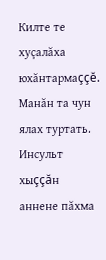Килте те хуçалăха юхăнтармаççĕ. Манăн та чун ялах туртать. Инсульт хыççăн аннене пăхма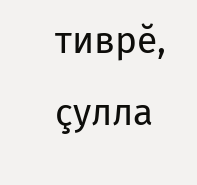тиврĕ, çулла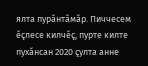ялта пурăнтăмăр. Пиччесем ĕçлесе килчĕç, пурте килте пухăнсан 2020 çулта анне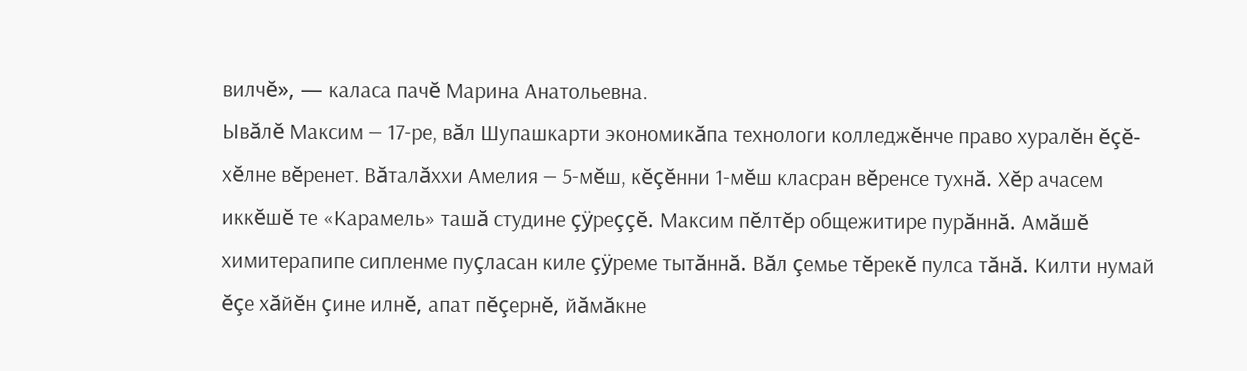вилчĕ», — каласа пачĕ Марина Анатольевна.
Ывăлĕ Максим — 17-ре, вăл Шупашкарти экономикăпа технологи колледжĕнче право хуралĕн ĕçĕ-хĕлне вĕренет. Вăталăххи Амелия — 5-мĕш, кĕçĕнни 1-мĕш класран вĕренсе тухнă. Хĕр ачасем иккĕшĕ те «Карамель» ташă студине çÿреççĕ. Максим пĕлтĕр общежитире пурăннă. Амăшĕ химитерапипе сипленме пуçласан киле çÿреме тытăннă. Вăл çемье тĕрекĕ пулса тăнă. Килти нумай ĕçе хăйĕн çине илнĕ, апат пĕçернĕ, йăмăкне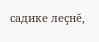садике леçнĕ,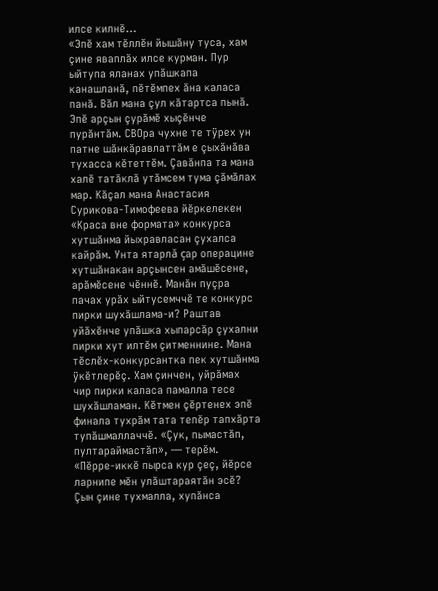илсе килнĕ…
«Эпĕ хам тĕллĕн йышăну туса, хам çине яваплăх илсе курман. Пур ыйтупа яланах упăшкапа канашланă, пĕтĕмпех ăна каласа панă. Вăл мана çул кăтартса пынă. Эпĕ арçын çурăмĕ хыçĕнче пурăнтăм. СВОра чухне те тÿрех ун патне шăнкăравлаттăм е çыхăнăва тухасса кĕтеттĕм. Çавăнпа та мана халĕ татăклă утăмсем тума çăмăлах мар. Кăçал мана Анастасия Сурикова-Тимофеева йĕркелекен «Краса вне формата» конкурса хутшăнма йыхравласан çухалса кайрăм. Унта ятарлă çар операцине хутшăнакан арçынсен амăшĕсене, арăмĕсене чĕннĕ. Манăн пуçра пачах урăх ыйтусемччĕ те конкурс пирки шухăшлама-и? Раштав уйăхĕнче упăшка хыпарсăр çухални пирки хут илтĕм çитменнине. Мана тĕслĕх-конкурсантка пек хутшăнма ÿкĕтлерĕç. Хам çинчен, уйрăмах чир пирки каласа памалла тесе шухăшламан. Кĕтмен çĕртенех эпĕ финала тухрăм тата тепĕр тапхăрта тупăшмаллаччĕ. «Çук, пымастăп, пултараймастăп», — терĕм. «Пĕрре-иккĕ пырса кур çеç, йĕрсе ларнипе мĕн улăштараятăн эсĕ? Çын çине тухмалла, хупăнса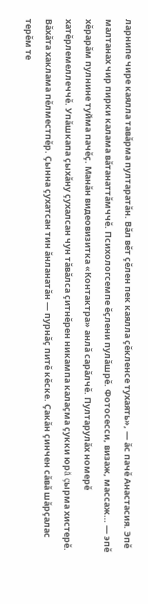ларнипе чире каялла тавăрма пултаратăн. Вăл вĕт çĕлен пек каялла çĕкленсе тухаять», — ăс пачĕ Анастасия. Эпĕ малтанах чир пирки калама вăтанаттăмччĕ. Психологсемпе ĕçлени пулăшрĕ. Фотосесси, визаж, массаж… — эпĕ хĕрарăм пулнине туйма пачĕç. Манăн видеовизитка «Контактра» анлă сарăлчĕ. Пултарулăх номерĕ хатĕрлемеллеччĕ. Упăшкапа çыхăну çухалсан чун тăвăлса çитнĕрен никампа калаçма çукки юрă çырма хистерĕ. Вăхăта хаклама пĕлместпĕр. Çынна çухатсан тин ăнланатăн — пурнăç питĕ кĕске. Çакăн çинчен сăвă шăрçалас терĕм те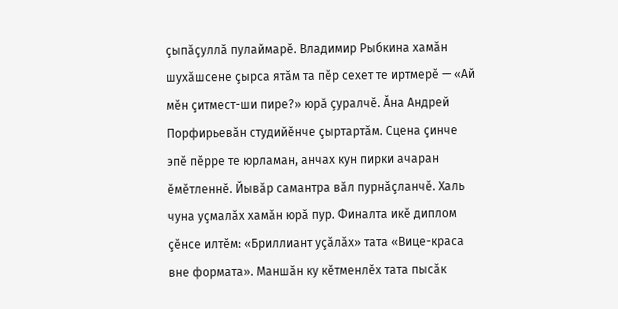çыпăçуллă пулаймарĕ. Владимир Рыбкина хамăн шухăшсене çырса ятăм та пĕр сехет те иртмерĕ — «Ай мĕн çитмест-ши пире?» юрă çуралчĕ. Ăна Андрей Порфирьевăн студийĕнче çыртартăм. Сцена çинче эпĕ пĕрре те юрламан, анчах кун пирки ачаран ĕмĕтленнĕ. Йывăр самантра вăл пурнăçланчĕ. Халь чуна уçмалăх хамăн юрă пур. Финалта икĕ диплом çĕнсе илтĕм: «Бриллиант уçăлăх» тата «Вице-краса вне формата». Маншăн ку кĕтменлĕх тата пысăк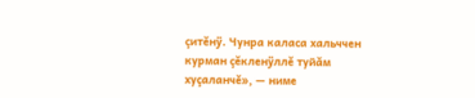çитĕнÿ. Чунра каласа хальччен курман çĕкленÿллĕ туйăм хуçаланчĕ», — ниме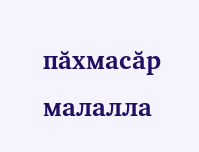пăхмасăр малалла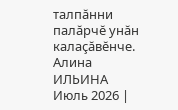талпăнни палăрчĕ унăн калаçăвĕнче.
Алина ИЛЬИНА
Июль 2026 |